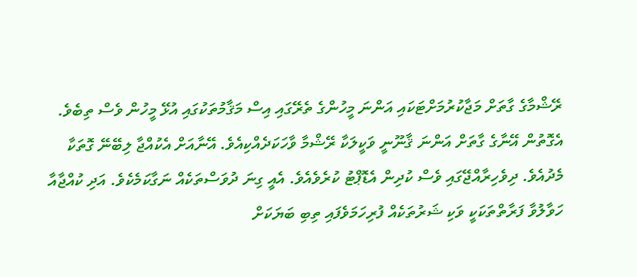ރޭޝްމާގެ ގާތަށް މަޖާކުރުމަށްޓަކައި އަންނަ މީހުންގެ ތެރޭގައި އިސް މަޤާމުތަކުގައި އުޅޭ މީހުން ވެސް ތިބެވެ. އެގޮތުން އޭނާގެ ގާތަށް އަންނަ ޤާނޫނީ ވަކީލަކާ ރޭޝްމާ ވާހަކަދެއްކިއެވެ. އޭނާއަށް އެކުއްޖާ ލިބޭނޭ ގޮތަކާ މެދުއެވެ. ދިވެހިރާއްޖޭގައި ވެސް ކުދިން އެޑޮޕްޓު ކުރެވެއެވެ. އެއީ ގިނަ ދުވަސްތަކެއް ނަގާކަމެކެވެ. އަދި ކުއްޖާއާ ހަވާލުވާ ފަރާތްތަކަކީ ވަކި ޝަރުތަކެއް ފުރިހަމަވެފައި ތިބި ބަޔަކަށް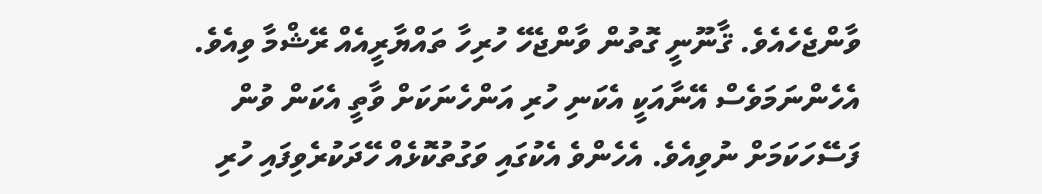ވާންޖެހެއެވެ. ޤާނޫނީ ގޮތުން ވާންޖެހޭ ހުރިހާ ތައްޔާރީއެއް ރޭޝްމާ ވިއެވެ. އެހެންނަމަވެސް އޭނާއަކީ އެކަނި ހުރި އަންހެނަކަށް ވާތީ އެކަން ވުން ފަސޭހަކަމަށް ނުވިއެވެ. އެހެންވެ އެކުގައި ވަގުތުކޮޅެއް ހޭދަކުރެވިފައި ހުރި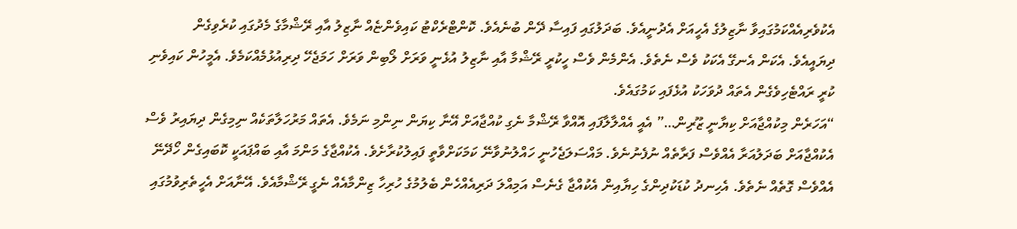އެކުވެރިއެއްކަމުގައިވާ ނާޒިލުގެ އެހީއަށް އެދުނީއެވެ. ބަދަލުގައި ފައިސާ ދޭން ބުނެއެވެ. ކޮންޓްރެކްޓު ކައިވެންޏެއް ނާޒިލު އާއި ރޭޝްމާގެ މެދުގައި ކުރެވިގެން ދިޔައީއެވެ. އެކަން އެނގޭ އެކަކު ވެސް ނެތެވެ. އެންމެން ވެސް ހީކުރީ ރޭޝްމާ އާއި ނާޒިލު އުޅެނީ ވަރަށް ލޯބިން ވަރަށް ހަމަޖެހޭ ދިރިއުޅުމެއްކަމެވެ. އެމީހުން ކައިވެނި ކުރީ ރައްޓެހިވެގެން އެތައް ދުވަހަކު އުޅެފައި ކަމުގައެވެ.
“އަހަރެން މިކުއްޖާއަށް ކިޔާނީ ޒޫރިން…” އެއީ އެއްލާލާފައި އޮއްވާ ރޭޝްމާ ނެގި ކުއްޖާއަށް އޭނާ ކިޔަން ނިންމި ނަމެވެ. އެތައް މަރުހަލާތަކެއް ނިމިގެން ދިޔައިރު ވެސް އެކުއްޖާއަށް ބަދަލުއަރާ އެއްވެސް ފަރާތެއް ނުފެނުނެވެ. މައްސަލަޖެހުނީ ހައްލުނުވާނޭ ކަމަކަށްވާތީ ފައިލުކުރާށެވެ. އެކުއްޖާގެ މަންމަ އާއި ބައްޕައަކީ ކޮބައިގެން ހޯދޭނޭ އެއްވެސް ގޮތެއް ނެތެވެ. އެހިނދު ކުޑަކުދިންގެ ހިޔާއިން އެކުއްޖާ ގެނެސް އަމިއްލަ ދަރިއެއްހެން ބެލުމުގެ ހުރިހާ ޒިންމާއެއް ނެގީ ރޭޝްމާއެވެ. އޭނާއަށް އެހީތެރިވުމުގައި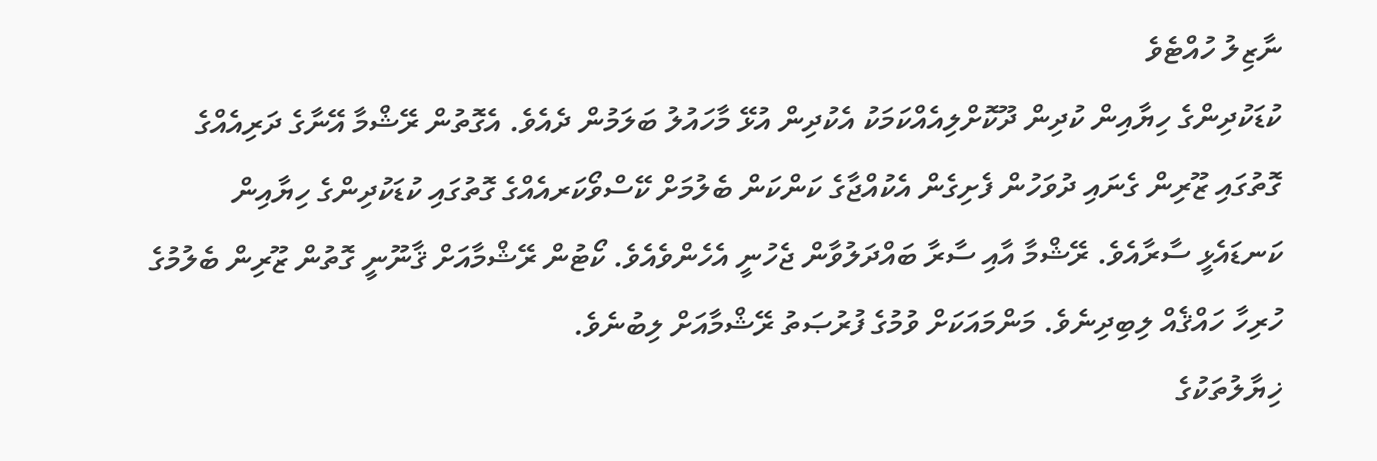ނާޒިލު ހުއްޓެވެ
ކުޑަކުދިންގެ ހިޔާއިން ކުދިން ދޫކޮށްލިއެއްކަމަކު އެކުދިން އުޅޭ މާހައުލު ބަލަމުން ދެއެވެ. އެގޮތުން ރޭޝްމާ އޭނާގެ ދަރިއެއްގެ ގޮތުގައި ޒޫރިން ގެނައި ދުވަހުން ފެށިގެން އެކުއްޖާގެ ކަންކަން ބެލުމަށް ކޭސްވޯކަރއެއްގެ ގޮތުގައި ކުޑަކުދިންގެ ހިޔާއިން ކަނޑައެޅީ ސާރާއެވެ. ރޭޝްމާ އާއި ސާރާ ބައްދަލުވާން ޖެހުނީ އެހެންވެއެވެ. ކޯޓުން ރޭޝްމާއަށް ޤާނޫނީ ގޮތުން ޒޫރިން ބެލުމުގެ ހުރިހާ ހައްޤެއް ލިބިދިނެވެ. މަންމައަކަށް ވުމުގެ ފުރުޞަތު ރޭޝްމާއަށް ލިބުނެވެ.
ޚިޔާލުތަކުގެ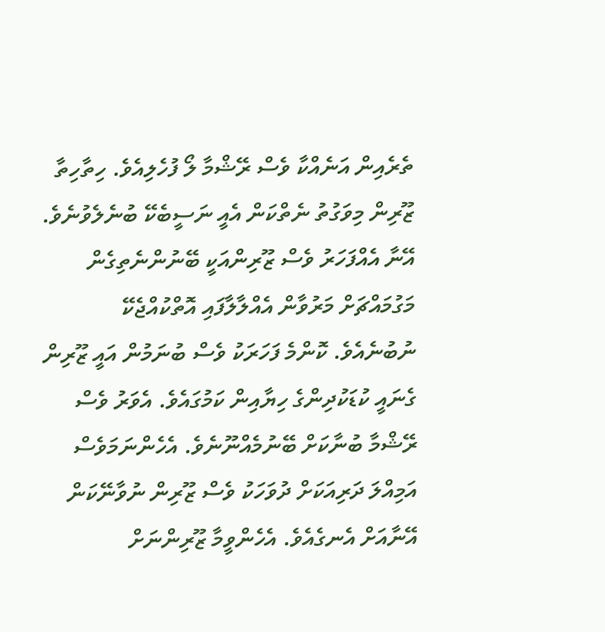ތެރެއިން އަނެއްކާ ވެސް ރޭޝްމާ ލޯ ފުހެލިއެވެ. ހިތާހިތާ ޒޫރިން މިވަގުތު ނެތްކަން އެއީ ނަސީބެކޭ ބުނެލެވުނެވެ. އޭނާ އެއްފަހަރު ވެސް ޒޫރިންއަކީ ބޭނުންނެތިގެން މަގުމައްޗަށް މަރުވާން އެއްލާލާފައި އޮތްކުއްޖެކޭ ނުބުނެއެވެ. ކޮންމެ ފަހަރަކު ވެސް ބުނަމުން އައީ ޒޫރިން ގެނައީ ކުޑަކުދިންގެ ހިޔާއިން ކަމުގައެވެ. އެވަރު ވެސް ރޭޝްމާ ބުނާކަށް ބޭނުމެއްނޫނެވެ. އެހެންނަމަވެސް އަމިއްލަ ދަރިއަކަށް ދުވަހަކު ވެސް ޒޫރިން ނުވާނޭކަން އޭނާއަށް އެނގެއެވެ. އެހެންވީމާ ޒޫރިންނަށް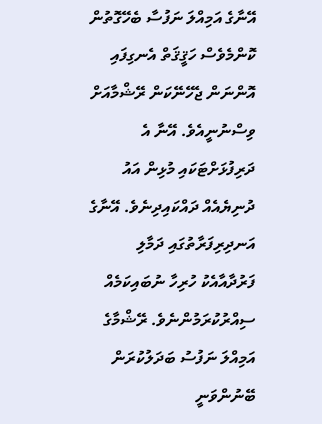އޭނާގެ އަމިއްލަ ނަފުސާ ބެހޭގޮތުން ކޮންމެވެސް ހަޤީޤަތް އެނގިފައި އޮންނަން ޖެހޭނޭކަން ރޭޝްމާއަށް ވިސްނުނީއެވެ. އޭނާ އެ ދަރިފުޅަށްޓަކައި މުޅިން އައު ދުނިޔެއެއް ދައްކައިދިނެވެ. އޭނާގެ އަނދިރިފަރާތުގައި ދަމާލި ފަރުދާއާއެކު ހުރިހާ ނުބައިކަމެއް ސިއްރުކުރަމުންނެވެ. ރޭޝްމާގެ އަމިއްލަ ނަފުސު ބަދަލުކުރަން ބޭނުންވަނީ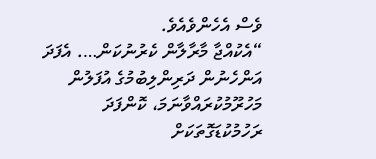ވެސް އެހެންވެއެވެ.
“އެކުއްޖާ މާރާލާން ކެރުނުކަން…. އެފަދަ އަންހެނުން ދަރިންލިބުމުގެ އުފަލުން މަހުރޫމުކުރައްވާނަމަ، ކޮންފަދަ ރަހުމުކުޑަގޮތަކަށް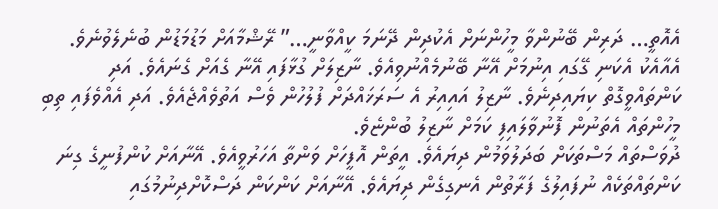އެއޮތީ… ދަރިން ބޭނުންވާ މީހުންނަށް އެކުދިން ދޭނަމަ ކީއްވާނީ…” ރޭޝްމާއަށް މަޑުމަޑުން ބުނެލެވުނެވެ. އެއާއެކު އެކަނި ގޭގައި އިނުމަށް އޭނާ ބޭނުމެއްނުވިއެވެ. ނާޒިލަށް ގުޅާފައި އޭނާ ގެއަށް ގެނައެވެ. އަދި ކަންތައްވީގޮތް ކިޔައިދިނެވެ. ނާޒިލު އައިއިރު އެ ސަރަޚައްދަށް ފުލުހުން ވެސް އަތުވެއްޖެއެވެ. އަދި އެއްވެފައި ތިބި މީހުންތައް އެތަނުން ފޮނުވާލައިފި ކަމަށް ނާޒިލު ބުންޏެވެ.
ދުވަސްތައް މަސްތަކަށް ބަދަލުވަމުން ދިޔައެވެ. އީތަން އޮފީހަށް ވަންތާ އަހަރުވީއެވެ. އޭނާއަށް ކުންފުނީގެ ގިނަ ކަންތައްތަކެއް ނުފައިލުގެ ފަރާތުން އެނގިގެން ދިޔައެވެ. އޭނާއަށް ކަންކަން ދަސްކޮށްދިނުމުގައި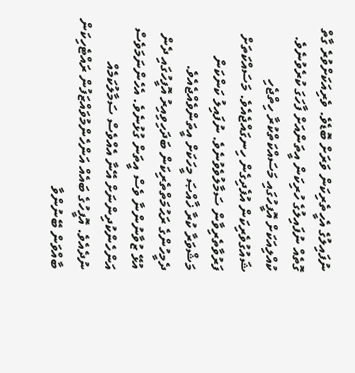ނުފައިލުގެ އެހީތެރިކަން ވަރަށް ބޮޑެވެ. ވެރިއަކަށްވުރެ ގާތް ގޮތެއް ނުފައިލުގެ ހުރިކަން އީތަންއަށް ފާހަގަ ކުރެވުނެވެ. ކުއްލިއަކަށް އޮފީހުގައި މަސައްކަތްކުރާ ހިތްޖެހި ޝައުގުވެރިކަން އުފެދިގެން ހިނގައްޖެއެވެ. މަސައްކަތަށް ފަރުވާތެރިވާން ސަމާލުވެވުނެވެ. ނުފައިލު ކަންކަން މަޝްވަރާ ކުރާ ޚާއްޞަ މީހަކަށް އީތަންވެއްޖެއެވެ. ދެމީހުންގެ ރަޙުމަތްތެރިކަން ބަދަހިވިއިރު އޮފީހުގައި ދެން އުޅޭ ޒުވާނުންނާ ވެސް އީތަން ގުޅުނެވެ. އެހެންނަމަވެސް އަންހެންކުދިންނަށް އޭނާ އެއްވެސް ސަމާލުކަމެއް ނުދެއެވެ. އޮފީހުގެ ބައެއް އަންހެންމުވައްޒަފުން ރައްޓެހިކަން ބާއްވަން ބޭނުންވާ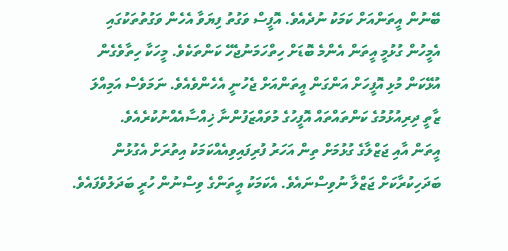ބޭނުން އީތަންއަށް ކަމަކު ނުދެއެވެ. އޮފީސް ވަގުތު ފިޔަވާ އެހެން ވަގުތުތަކުގައި އެމީހުން ގުޅުމީ އީތަން އެންމެ ބޮޑަށް ހިތްހަމަނުޖެހޭ ކަންތަކެވެ. މީހަކާ ހިތާވެގެން އުޅޭކަން މުޅި އޮފީހަށް އަންގަން އީތަންއަށް ޖެހުނީ އެހެންވެއެވެ. ނަމަވެސް އަމިއްލަ ޒާތީ ދިރިއުޅުމުގެ ކަންތައްތައް އޮފީހުގެ މުވައްޒަފުންނާ ޚިއްސާއެއްނުކުރެއެވެ.
އީތަން އާއި ޖަޒްލާގެ ގުޅުމަށް ތިން އަހަރު ފުރިފައިވިއެއްކަމަކު އިތުރަށް އެގުޅުން ބަދަހިކުރާކަށް ޖަޒްލާ ނުވިސްނައެވެ. އެކަމަކު އީތަންގެ ވިސްނުން ހުރީ ބަދަލުވެފައެވެ.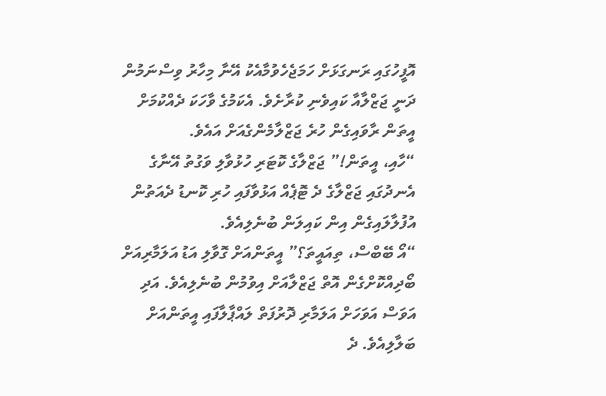އޮފީހުގައި ރަނގަޅަށް ހަމަޖެހެވުމާއެކު އޭނާ މިހާރު ވިސްނަމުން ދަނީ ޖަޒްލާއާ ކައިވެނި ކުރާށެވެ. އެކަމުގެ ވާހަކަ ދެއްކުމަށް އީތަން ރާވައިގެން ހުރެ ޖަޒްލާމެންގެއަށް އައެވެ.
“ހާއި، އީތަން!” ޖަޒްލާގެ ކޮޓަރި ހުޅުވާލި ވަގުތު އޭނާގެ އެނދުގައި ޖަޒްލާގެ ދެ ޓޮޕެއް އަޅުވާފައި ހުރި ކޮނޑު ދެއަތުން އުފުލާލައިގެން އިން ކައިލަން ބުނެލިއެވެ.
“އޯ ބޭބްސް، ތިއައީތަ؟” އީތަންއަށް ގޮވާލި އަޑު އަލަމާރިއަށް ބޯދިއްކޮށްގެން އޮތް ޖަޒްލާއަށް އިވުމުން ބުނެލިއެވެ. އަދި އަވަސް އަވަހަށް އަލަމާރި ދޮރުފަތް ލައްޕާލާފައި އީތަންއަށް ބަލާލިއެވެ. ދެ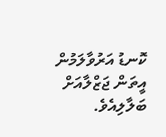ކޮނޑު އަރުވާލަމުން އީތަން ޖަޒްލާއަށް ބަލާލިއެވެ.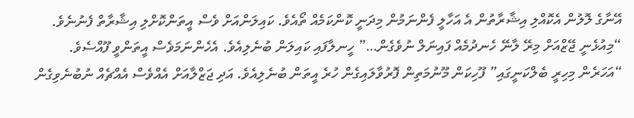އޭނާގެ ލޮލުން އެކޮއްލި އިޝާރާތުން އެ އަހާލީ ފެންނަމުން މިދަނީ ކޮންކަމެއް ތޯއެވެ. ކައިލަންއަށް ވެސް އީތަންކޮށްލި އިޝާރާތް ފެނުނެވެ.
“މިއުޅެނީ ޖޭޒްއަށް މިރޭ ލާނޭ ހެނދުމެއް ފައިނަލް ނުވެގެން…” ހީނލާފައި ކައިލަން ބުނެލިއެވެ. އެހެންނަމަވެސް އީތަންވީ ފޫއްސެވެ.
“އަހަރެން މިހިރީ ބެލްކަނީގައި” ފޫހިކަން މޫނުމަތިން ފޮރުވާލައިގެން ހުރެ އީތަން ބުނެލިއެވެ. އަދި ޖަޒްލާއަށް އެއްވެސް އެއްޗެއް ނުބުނެވިގެން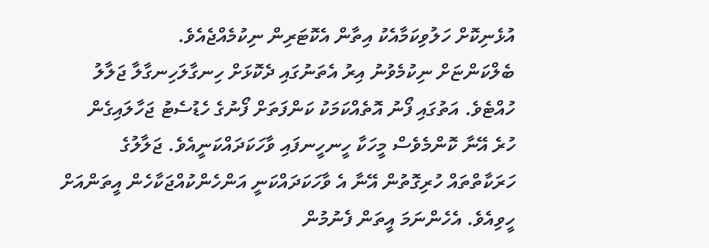އުޅެނިކޮށް ހަލުވިކަމާއެކު އިތާން އެކޮޓަރިން ނިކުމެއްޖެއެވެ.
ބެލްކަންޏަށް ނިކުމެވުނު އިރު އެތަނުގައި ދެކޮޅަށް ހިނގާލަހިނގާލާ ޖަލާލު ހުއްޓެވެ. އަތުގައި ފޯނު އޮތެއްކަމަކު ކަންފަތަށް ފޯނުގެ ހެޑުސެޓު ޖަހާލައިގެން ހުރެ އޭނާ ކޮންމެވެސް މީހަކާ ހީނހީނފައި ވާހަކަދައްކަނީއެވެ. ޖަލާލުގެ ހަރަކާތްތައް ހުރިގޮތުން އޭނާ އެ ވާހަކަދައްކަނީ އަންހެންކުއްޖަކާހެން އީތަންއަށް ހީވިއެވެ. އެހެންނަމަ އީތަން ފެނުމުން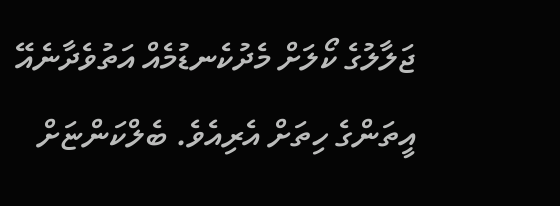ޖަލާލުގެ ކޯލަށް މެދުކެނޑުމެއް އަތުވެދާނެއޭ އީތަންގެ ހިތަށް އެރިއެވެ. ބެލްކަންޏަށް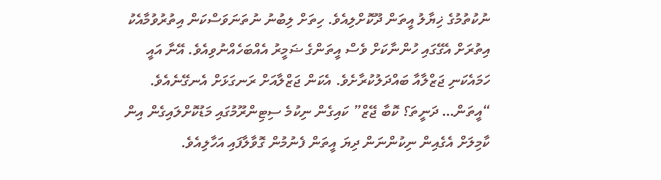ނުކުތުމުގެ ޚިޔާލު އީތަން ދޫކޮށްލިއެވެ. ހިތަށް ލިބުނު ނުތަނަވަސްކަން އިތުރުވުމާއެކު އިތުރަށް އެގޭގައި ހުންނާކަށް ވެސް އީތަންގެ ޟަމީރު އެއްބަހެއްނުވިއެވެ. އޭނާ އައީ ހަމައެކަނި ޖަޒްލާއާ ބައްދަލުކުރާށެވެ. އެކަން ޖަޒްލާއަށް ރަނގަޅަށް އެނގޭނެއެވެ.
“އީތަން… ދަނީތަ؟ ކޮބާ ޖޭޒް” ކައިގެން ނިކުމެ ސިޓިންރޫމުގައި މަޑުކޮށްލައިގެން އިން ކާމިލަށް އެގެއިން ނިކުންނަން ދިޔަ އީތަން ފެނުމުން ގޮވާލާފައި އަހާލިއެވެ.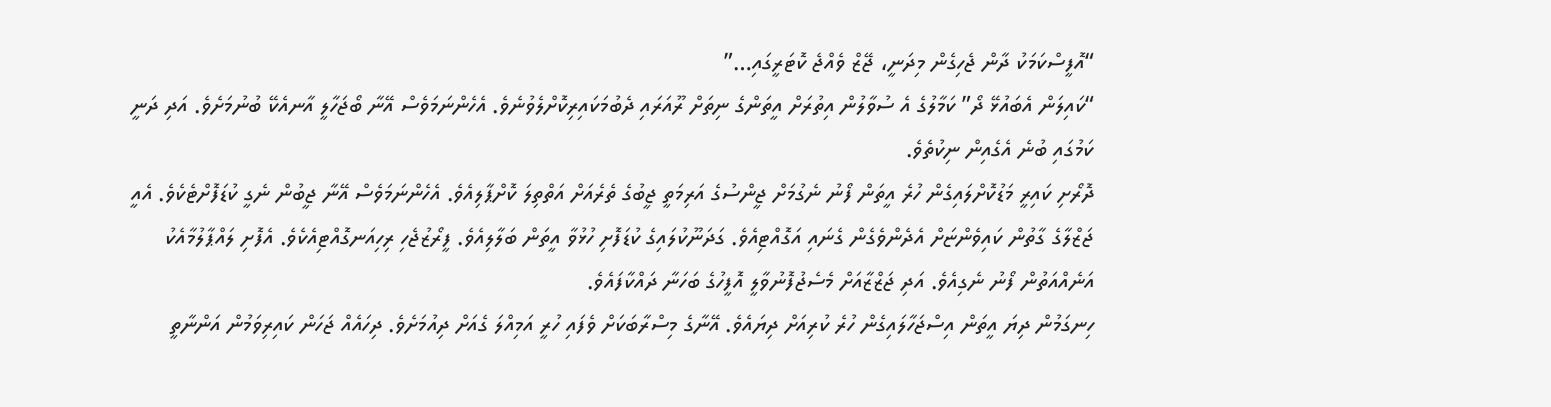“އޮފީސްކަމަކު ދާން ޖެހިގެން މިދަނީ، ޖޭޒް ވެއްޖެ ކޮޓަރީގައި…”
“ކައިލަން އެބައުޅޭ ދޯ” ކަމާލުގެ އެ ސުވާލުން އިތުރަށް އީތަންގެ ނިތަށް ރޫއަރައި ދެބުމަކައިރިކޮށްލެވުނެވެ. އެހެންނަމަވެސް އޭނާ ބޯޖަހާލީ އާނއެކޭ ބުނުމަށެވެ. އަދި ދަނީ ކަމުގައި ބުނެ އެގެއިން ނިކުތެވެ.
ދޮރޯށި ކައިރީ މަޑުކޮށްލައިގެން ހުރެ އީތަން ފޯނު ނެގުމަށް ޖީންސުގެ އަރިމަތީ ޖީބުގެ ތެރެއަށް އަތްތިލަ ކޮށްޕާލިއެވެ. އެހެންނަމަވެސް އޭނާ ޖީބުން ނެގީ ކުޑަފޮށްޓެކެވެ. އެއީ ޖަޒްލާގެ ގާތުން ކައިވެންޏަށް އެދެންވެގެން ގެނައި އަގޮއްޓިއެވެ. ގަދަނޫކުލައިގެ ކުޑަފޮށި ހުޅުވާ އީތަން ބަލާލިއެވެ. ފީރޯޒުޖެހި ރިހިއަނގޮއްޓިއެކެވެ. އެފޮށި ލައްޕާލުމާއެކު އަނެއްއަތުން ފޯނު ނެގިއެވެ. އަދި ޖަޒްޒާއަށް މެސެޖުފޮނުވާލީ އޮފީހުގެ ބަހަނާ ދައްކާފައެވެ.
ހިނގަމުން ދިޔަ އީތަން އިސްޖަހާލައިގެން ހުރެ ކުރިއަށް ދިޔައެވެ. އޭނާގެ މިސްރާބަކަށް ވެފައި ހުރީ އަމިއްލަ ގެއަށް ދިއުމަށެވެ. ދިހައެއް ޖަހަން ކައިރިވަމުން އަންނާތީ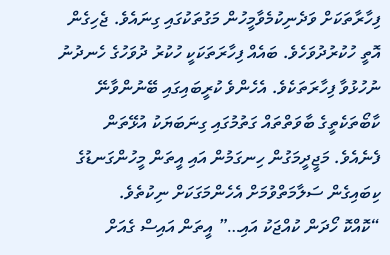ފިހާރާތަކަށް ވަދެނިކުމެވާމީހުން މަގުތަކުގައި ގިނައެވެ. ޖެހިގެން އޮތީ ހުކުރުދުވަހެވެ. ބައެއް ފިހާރަތަކަކީ ހުކުރު ދުވަހުގެ ހެނދުނު ނުހުޅުވާ ފިހާރަތަކެވެ. އެހެންވެ ކުރީބައިގައި ބޭނުންވާނޭ ކާބޯތަކެތީގެ ބާވަތްތައް ގަތުމުގައި ގިނަބަޔަކު އުޅޭތަން ފެނެއެވެ. މަޖީދީމަގުން ހިނގަމުން އައި އީތަން މީހުންގަނޑުގެ ކިބައިގެން ސަލާމަތްވުމަށް އެހެންމަގަކަށް ނިކުތެވެ.
“ކޮއްކޮ ހޯދަން ކުއްޖަކު އައި…” އީތަން އައިސް ގެއަށް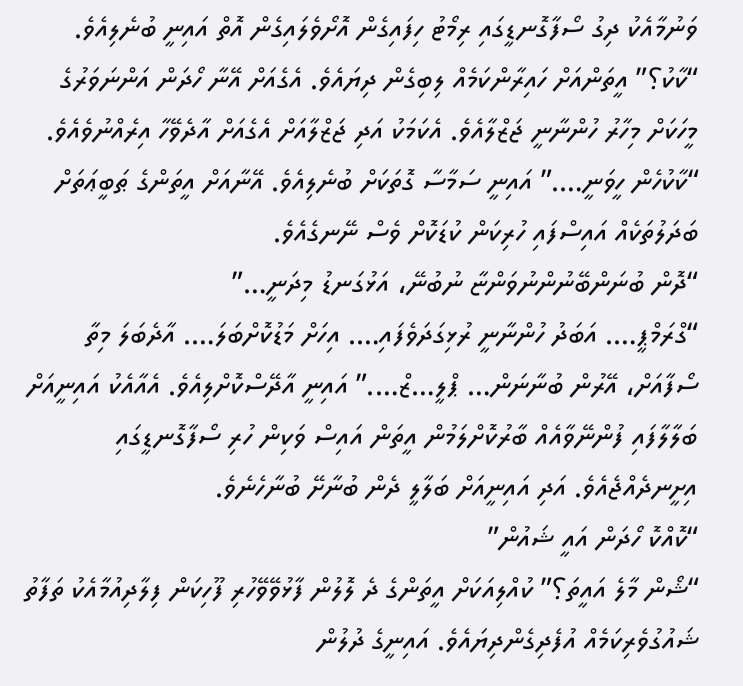ވަނުމާއެކު ދިގު ސޯފާގޮނޑީގައި ރިމޯޓު ހިފައިގެން އޮށޯވެލައިގެން އޮތް އައިނީ ބުނެލިއެވެ.
“ކާކު؟” އީތަންއަށް ހައިރާންކަމެއް ލިބިގެން ދިޔައެވެ. އެގެއަށް އޭނާ ހޯދަން އަންނަވަރުގެ މީހަކަށް މިހާރު ހުންނާނީ ޖަޒްލާއެވެ. އެކަމަކު އަދި ޖަޒްލާއަށް އެގެއަށް އާދެވޭހާ އިރެއްނުވެއެވެ.
“ކާކުހެން ހީވަނީ….” އައިނީ ސަމާސާ ގޮތަކަށް ބުނެލިއެވެ. އޭނާއަށް އީތަންގެ ޠަބީޢަތަށް ބަދަލުތަކެއް އައިސްފައި ހުރިކަން ކުޑަކޮށް ވެސް ނޭނގެއެވެ.
“ދޮން ބުނަންބޭނުންނުވަންޏާ ނުބުނޭ، އަޅުގަނޑު މިދަނީ…”
“ގްރަމްޕީ…. އަބަދު ހުންނާނީ ރުޅިގަދަވެފައި…. އިހަށް މަޑުކޮށްބަލަ…. އާދެބަލަ މިތާ ސޯފާއަށް، އޭރުން ބުނާނަން… ޕްލީ…ޒް….” އައިނީ އާދޭސްކޮށްލިއެވެ. އެއާއެކު އައިނީއަށް ބަލާލާފައި ފުންނޭވާއެއް ބާރުކޮށްލަމުން އީތަން އައިސް ވަކިން ހުރި ސޯފާގޮނޑީގައި އިށީނދެއްޖެއެވެ. އަދި އައިނީއަށް ބަލާލީ ދެން ބުނާށޭ ބުނާހެނެވެ.
“ކޮއްކޮ ހޯދަން އައީ ޝައުން”
“ޝޯން މާލެ އައީތަ؟” ކުއްލިއަކަށް އީތަންގެ ދެ ލޮލުން ފާޅުވޭވޭހުރި ފޫހިކަން ފިލާދިއުމާއެކު ތަފާތު ޝައުގުވެރިކަމެއް އުފެދިގެންދިޔައެވެ. އައިނީގެ ދުލުން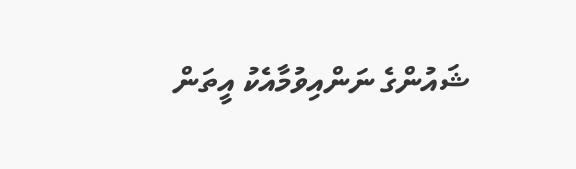ޝައުންގެ ނަންއިވުމާއެކު އީތަން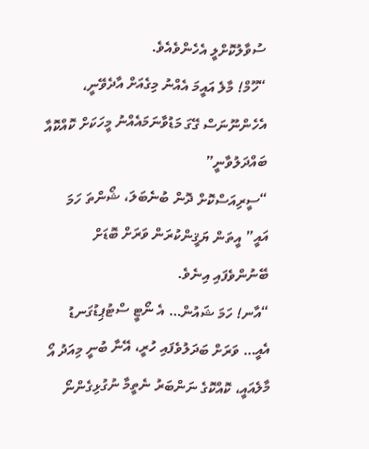ސުވާލުކޮށްލީ އެހެންވެއެވެ.
“ހޫމް! މާލެ އައީމަ އެއްނު މިގެއަށް އާދެވޭނީ، އެހެންނޫނަސް ގޭގަ މަޑުވާނަމައެއްނު މީހަކަށް ކޮއްކޮއާ ބައްދަލުވާނީ”
“ސީރިއަސްކޮށް ދޮން ބުނެބަލަ، ޝޯންތަ ހަމަ އައީ” އީތަން ޔަޤީންކުރަން ވަރަށް ބޮޑަށް ބޭނުންވެފައި އިނެވެ.
“އާނ! ހަމަ ޝައުން… އެ ނޯޓީ ސްޓުޕިޑުގަނޑު އެއީ… ވަރަށް ބަދަލުވެފައި ހުރީ، އޭނާ ބުނީ މިއަދު އޯ މާލެއައީ، ކޮއްކޮގެ ނަންބަރު ނެތީމާ ނުގުޅިގެންނޯ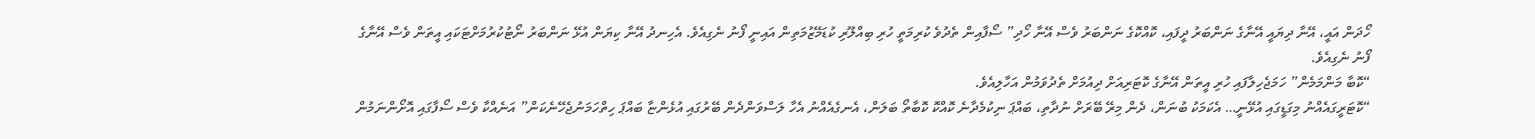ހޯދަން އައީ، އޭނާ ދިޔައީ އޭނާގެ ނަންބަރު ދީފައި، ކޮއްކޮގެ ނަންބަރު ވެސް އޭނާ ހޯދި” ސޯފާއިން ތެދުވެ ކުރިމަތީ ހުރި ބިއްލޫރި ކުޑަމޭޒުމަތިން އައިނީ ފޯނު ނެގިއެވެ. އެހިނދު އޭނާ ކިޔަން އުޅޭ ނަންބަރު ނޯޓުކުރުމަށްޓަކައި އީތަން ވެސް އޭނާގެ ފޯނު ނެގިއެވެ.
“ކޮބާ މަންމަމެން” ހަމަޖެހިލާފައި ހުރި އީތަން އޭނާގެ ކޮޓަރިއަށް ދިއުމަށް ތެދުވަމުން އަހާލިއެވެ.
“ކޮޓަރީގައެއްނު މިގަޑީގައި އުޅޭނީ… އެކަމަކު ބުނަން، ދެން މިރޭ ބޭރަށް ނުދާތި، ބައްޕަ ނިކުމެދާނެ ކޮއްކޮ ކޮބާތޯ ބަލަން، އެނގެއެއްނު އެހާ ލަސްވަންދެން ބޭރުގައި އުޅެންޏާ ބައްޕަ ހިތްހަމަނުޖެހޭނެކަން” އަނެއްކާ ވެސް ސޯފާގައި އޮށޯންނަމުން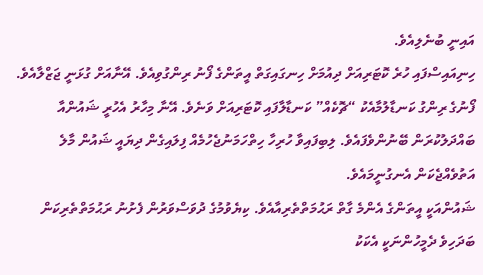އައިނީ ބުނެލިއެވެ.
ހިނިއައިސްފައި ހުރެ ކޮޓަރިއަށް ދިއުމަށް ހިނގައިގަތް އީތަންގެ ފޯނު ރިންގުވިއެވެ. އޭނާއަށް ގުޅަނީ ޖަޒްލާއެވެ. ފޯނުގެ ރިންގު ކަނޑާލުމާއެކު “ޗޮކެއް” ކަނޑާލާފައި ކޮޓަރިއަށް ވަނެވެ. އޭނާ މިހާރު އެހުރީ ޝައުންއާ ބައްދަލުކުރަން ބޭނުންވެފައެވެ. ލިބިފައިވާ ހުރިހާ ހިތްހަމަނުޖެހުމެއް ފިލައިގެން ދިޔައީ ޝައުން މާލެ އަތުވެއްޖެކަން އެނގުނީމައެވެ.
ޝައުންއަކީ އީތަންގެ އެންމެ ގާތް ރަޙުމަތްތެރިއާއެވެ. ކިޔެވުމުގެ ދުވަސްވަރުން ފެށުނު ރަޙުމަތްތެރިކަން ބަދަހިވެ ދެމީހުންނަކީ އެކަކު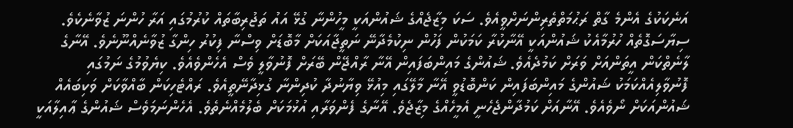އަނެކަކުގެ އެންމެ ގާތް ރަޙުމަތްތެރިންނަށްވީއެވެ. ސަކަ މިޒާޖެއްގެ ޝައުންއަކީ މީހުންނާ ގުޅޭ އައު ތަޖުރިބާތައް ކުރުމުގައި އަރާ ހުންނަ ޒުވާނެކެވެ. ސިޔާސަގޮތެއް ހުރުމާއެކު ޝައުންއަކީ އޭނާކުރާ ކަމަކުން ފަހުން ނިކުމެދާނޭ ނަތީޖާއަކަށް މާބޮޑަށް ވިސްނާ ފިކުރު ހިންގާ ޒުވާނެއްނޫނެވެ. އޭނާގެ ލާނެތްކަން އީތަންއަށް ވަރަށް ކަމުދެއެވެ. ޝައުންގެ މައިންބަފައިން އޭނާ ރާއްޖޭން ބޭރަށް ފޮނުވާލީ ވެސް އެހެންވެއެވެ. ކިޔެވުމުގެ ނަމުގައި ފޮނުވާލިއެއްކަމަކު ޝައުންގެ މައިންބަފައިން ކަންބޮޑުވީ އޭނާ މާލޭގައި މިއުޅޭ ވިޔާނުދާ ކުދިންނާ ގުޅިދާނޭތީއެވެ. ރައްޓެހިކަން ބާއްވާކަށް ވަކިބައެއް ޝައުންއަކަށް ނޯވެއެވެ. އޭނާއަށް ކަމުދާންޖެހެނީ އެމީހެއްގެ މިޒާޖެވެ. އޭނާގެ ފެންވަރާއި އުޅުމަކަށް ބެލުމެއްނެތެވެ. އެހެންނަމަވެސް ޝައުންގެ ޢާއިލާއަކީ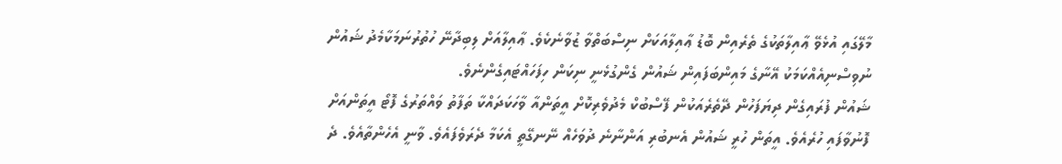މާލޭގައި އުޅެވޭ ޢާއިލާތަކުގެ ތެރެއިން ބޮޑު ޢާއިލާއަކަށް ނިސްބަތްވާ ޒުވާނެކެވެ. ޢާއިލާއަށް ލިބިދާނޭ ހުތުރުނަމަކާމެދު ޝައުން ނުވިސްނިއެއްކަމަކު އޭނާގެ މައިންބަފައިން ޝައުން ގެންގުޅެނީ ނިކަން ހިފަހައްޓައިގެންނެވެ.
ޝައުން ފުރައިގެން ދިޔަފަހުން ދޭތެރެއަކުން ފޭސްބުކް މެދުވެރިކޮށް އީތަންއާ ވާހަކަދައްކާ ތަފާތު ވައްތަރުގެ ފޮޓޯ އީތަންއަށް ފޮނުވާފައި ހުރެއެވެ. އީތަން ހުރީ ޝައުން އެނބުރި އަންނާނެ ދުވަހެއް ނޭނގޭތީ އެކަމާ ދެރަވެފައެވެ. ވާނީ އެހެންތާއެވެ. ދެ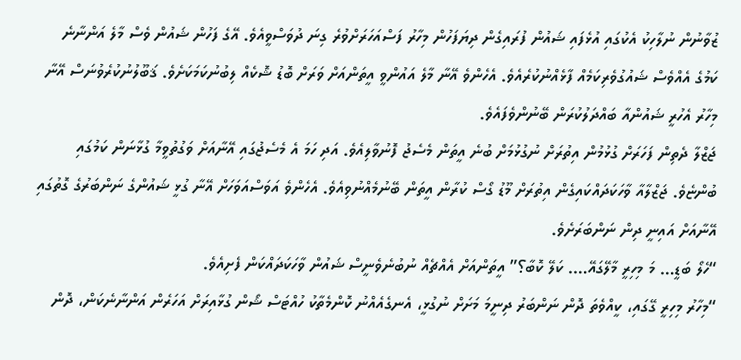ޒުވާނުން ނުލާހިކު އެކުގައި އުޅެފައި ޝައުން ފުރައިގެން ދިޔަފަހުން މިހާރު ފަސްއަހަރަށްވުރެ ގިނަ ދުވަސްވީއެވެ. އޭގެ ފަހުން ޝައުން ވެސް މާލެ އަންނާނެ ކަމުގެ އެއްވެސް ޝައުގުވެރިކަމެއް ފާޅެއްނުކުރެއެވެ. އެހެންވެ އޭނާ މާލެ އައުންވީ އީތަންއަށް ވަރަށް ބޮޑު ޝޮކެއް ލިބުނުކަމަކަށެވެ. ޤަބޫލުނުކުރެވުނަސް އޭނާ މިހާރު އެހުރީ ޝައުންއާ ބައްދަލުކުރަން ބޭނުންވެފައެވެ.
ޖަޒްލާ ދެތިން ފަހަރަށް ގުޅުމުން އިތުރަށް ނުގުޅުމަށް ބުނެ އީތަން މެސެޖު ފޮނުވާލިއެވެ. އަދި ހަމަ އެ މެސެޖުގައި އޭނާއަށް ވަގުތުވީމާ ގުޅާނަން ކަމުގައި ބުންޏެވެ. ޖަޒްލާއާ ވާހަކަދައްކައިގެން އިތުރަށް މޫޑު ގޯސް ކުރާން އީތަން ބޭނުމެއްނުވިއެވެ. އެހެންވެ އަވަސްއަވަހަށް އޭނާ ގުޅީ ޝައުންގެ ނަންބަރުގެ ގޮތުގައި އޭނާއަށް އައިނީ ދިން ނަންބަރަށެވެ.
“ހެލޯ ބަޑީ… މަ މިހިރީ މާލޭގައޭ…. ކަލޭ ކޮބާ؟” އީތަންއަށް އެއްޗެއް ނުބުނެވެނީސް ޝައުން ވާހަކަދައްކަން ފެށިއެވެ.
“މިހާރު މިހިރީ ގޭގައި، ކީއްވެތަ ދޮން ނަންބަރު ދިނީމަ މަށަށް ނުގުޅީ، އެނގެއެއްނު ކޮންމެތާކު ހުއްޓަސް ޝޯން ގުޅާއިރަށް އަހަރެން އަންނާނެކަން، ދޮން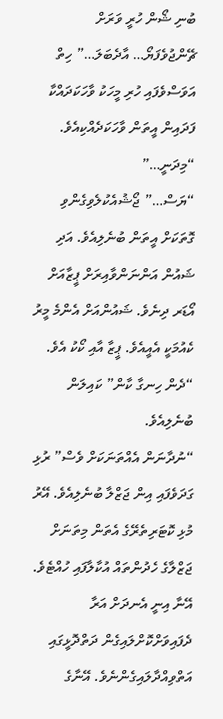ބުނި ޝޯން ހުރީ ވަރަށް ޗޭންޖުވެފަޔޯ… އާދެބަލަ…” ހިތް އަވަސްވެފައި ހުރި މީހަކު ވާހަކަދައްކާ ފަދައިން އީތަން ވާހަކަދެއްކިއެވެ.
“މިދަނީ…”
“ޔަސް…” ޖޯޝުއެކުލެވިގެންވި ގޮތަކަށް އީތަން ބުނެލިއެވެ. އަދި ޝައުން އަންނަންވާއިރަށް ޕީޒާއަށް އޯޑަރ ދިނެވެ. ޝައުންއަށް އެންމެ މީރު ކެއުމަކީ އެއީއެވެ. ޕީޒާ އާއި ކޯކު އެވެ.
“ދެން ހިނގާ ކާން” ކައިލަން ބުނެލިއެވެ.
“ނުދާނަން އެއްތަނަކަށް ވެސް” ރުޅި ގަދަވެފައި އިން ޖަޒްލާ ބުނެލިއެވެ. އޭރު މުޅި ކޮޓަރިތެރޭގެ އެތަން މިތަނަށް ޖަޒްލާގެ ހެދުންތައް އުކާލާފައި ހުއްޓެވެ. އޭނާ އިނީ އެނދަށް އަރާ ދެފައިވަށްކޮށްލައިގެން ދަތްދޮޅީގައި އަތްވިއްދާލައިގެންނެވެ. އޭނާގެ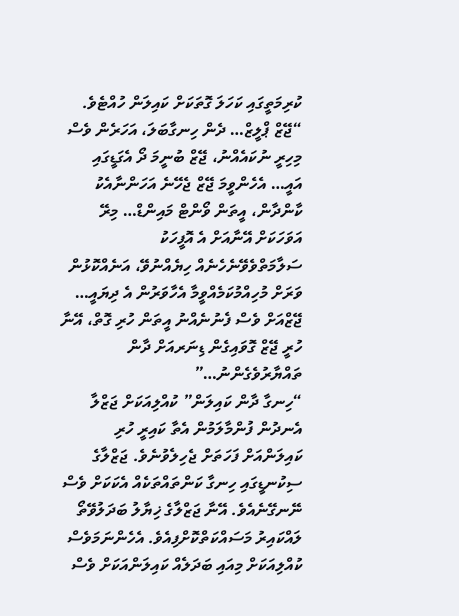ކުރިމަތީގައި ކަހަލަ ގޮތަކަށް ކައިލަން ހުއްޓެވެ.
“ޖޭޒް ޕްލީޒް… ދެން ހިނގާބަލަ، އަހަރެން ވެސް މިހިރީ ނުކައެއްނު، ޖޭޒް ބުނީމަ ދޯ އެގަޑީގައި އައީ… އެހެންވީމަ ޖޭޒް ޖެހޭނެ އަހަންނާއެކު ކާންދާން، އީތަން ވޯންޓް މައިންޑް… މިރޭ އަވަހަކަށް އޭނާއަށް އެ އޮފީހަކު ސަލާމަތްވެވޭނެހެނެއް ހިޔެއްނުވޭ، އަނެއްކޮޅުން ވަރަށް މުހިއްމުކަމެއްވީމާ އެހާވަރުން އެ ދިޔައީ… ޖޭޒްއަށް ވެސް ފެނުނެއްނު އީތަން ހުރި ގޮތް، އޭނާ ހުރީ ޖޭޒް ގޮވައިގެން ޑިނަރއަށް ދާން ތައްޔާރުވެގެންނު…”
“ހިނގާ ދާން ކައިލަން” ކުއްލިއަކަށް ޖަޒްލާ އެނދުން ފުންމާލަމުން އެތާ ކައިރީ ހުރި ކައިލަންއަށް ފަހަތަށް ޖެހިލެވުނެވެ. ޖަޒްލާގެ ސިކުނޑީގައި ހިނގާ ކަންތައްތަކެއް އެކަކަށް ވެސް ނޭނގޭނެއެވެ. އޭނާ ޖަޒްލާގެ ޚިޔާލު ބަދަލުވޭތޯ ލައްކައިރު މަސައްކަތްކޮށްފިއެވެ. އެހެންނަމަވެސް ކުއްލިއަކަށް މިއައި ބަދަލެއް ކައިލަންއަކަށް ވެސް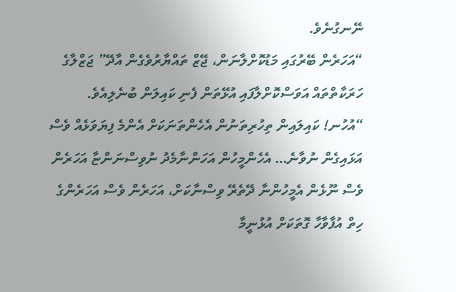ނޭނގުނެވެ.
“އަހަރެން ބޭރުގައި މަޑުކޮށްލާނަން، ޖޭޒް ތައްޔާރުވެގެން އާދޭ” ޖަޒްލާގެ ހަރަކާތްތައް އަވަސްކޮށްލާފައި އުޅޭތަން ފެނި ކައިލަން ބުނެލިއެވެ.
“އުހުނ! ކައިލައިން ތިހުރިތަނުން އެހެންތަނަކަށް އެންމެ ފިޔަވަޅެއް ވެސް އަޅައިގެން ނުވާނެ… އެހެންމީހުން އަހަންނާމެދު ނުވިސްނަންޏާ އަހަރެން ވެސް ނޫޅެން އެމީހުންނާ ދޭތެރޭ ވިސްނާކަށް، އަހަރެން ވެސް އަހަރެންގެ ހިތް އުފާވާހާ ގޮތަކަށް އުޅުނީމާ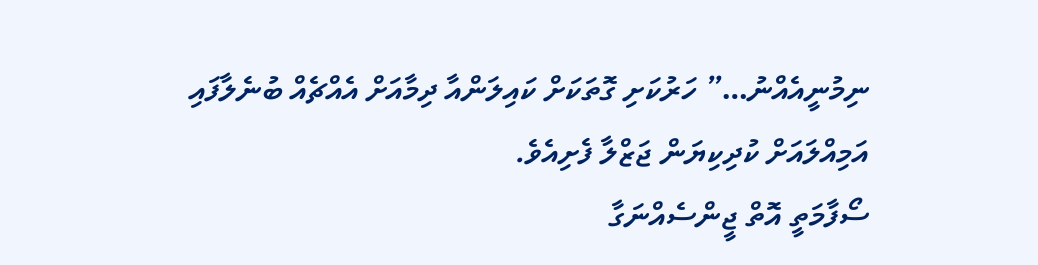ނިމުނީއެއްނު…” ހަރުކަށި ގޮތަކަށް ކައިލަންއާ ދިމާއަށް އެއްޗެއް ބުނެލާފައި އަމިއްލައަށް ކުދިކިޔަން ޖަޒްލާ ފެށިއެވެ.
ސޯފާމަތީ އޮތް ޖީންސެއްނަގާ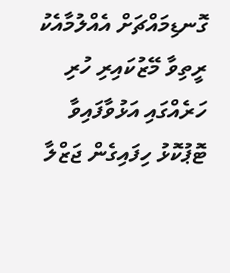ގޮނޑިމައްޗަށް އެއްލުމާއެކު ރީތިވާ މޭޒުކައިރި ހުރި ހަރެއްގައި އަޅުވާފައިވާ ޓޮޕުކޮޅު ހިފައިގެން ޖަޒްލާ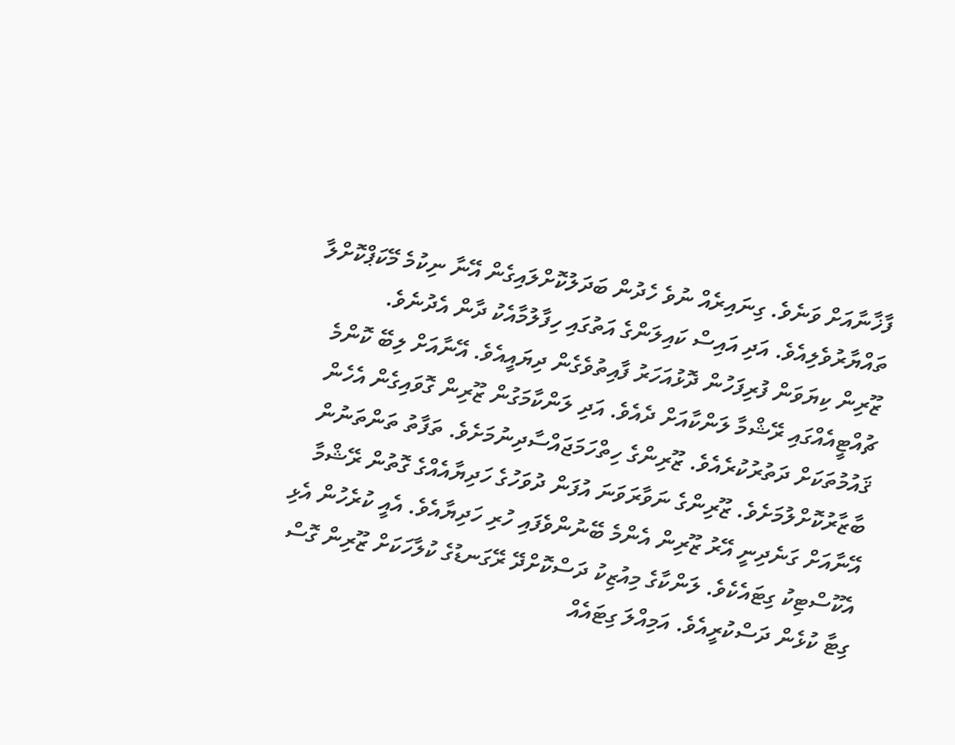ފާޚާނާއަށް ވަނެވެ. ގިނައިރެއް ނުވެ ހެދުން ބަދަލުކޮށްލައިގެން އޭނާ ނިކުމެ މޭކަޕްކޮށްލާ ތައްޔާރުވެލިއެވެ. އަދި އައިސް ކައިލަންގެ އަތުގައި ހިފާލުމާއެކު ދާން އެދުނެވެ.
ޒޫރިން ކިޔަވަން ފުރިފަހުން ދޮޅުއަހަރު ފާއިތުވެގެން ދިޔައީއެވެ. އޭނާއަށް ލިބޭ ކޮންމެ ޗުއްޓީއެއްގައި ރޭޝްމާ ލަންކާއަށް ދެއެވެ. އަދި ލަންކާމަގުން ޒޫރިން ގޮވައިގެން އެހެން ޤައުމުތަކަށް ދަތުރުކުރެއެވެ. ޒޫރިންގެ ހިތްހަމަޖައްސާދިނުމަށެވެ. ތަފާތު ތަންތަނުން ބާޒާރުކޮށްލުމަށެވެ. ޒޫރިންގެ ނަވާރަވަނަ އުފަން ދުވަހުގެ ހަދިޔާއެއްގެ ގޮތުން ރޭޝްމާ އޭނާއަށް ގަނެދިނީ އޭރު ޒޫރިން އެންމެ ބޭނުންވެފައި ހުރި ހަދިޔާއެވެ. އެއީ ކުރެހުން އެޅި އެކޫސްޓިކު ގިޓައެކެވެ. ލަންކާގެ މިއުޒިކު ދަސްކޮށްދޭ ރޭގަނޑުގެ ކުލާހަކަށް ޒޫރިން ގޮސް ގިޓާ ކުޅެން ދަސްކުރީއެވެ. އަމިއްލަ ގިޓައެއް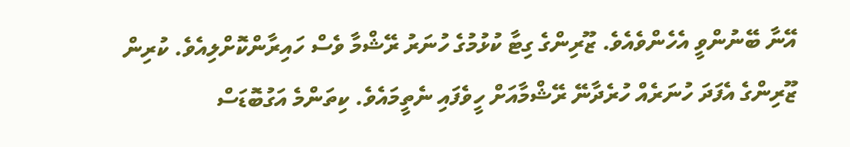އޭނާ ބޭނުންވީ އެހެންވެއެވެ. ޒޫރިންގެ ގިޓާ ކުޅުމުގެ ހުނަރު ރޭޝްމާ ވެސް ހައިރާންކޮށްލިއެވެ. ކުރިން ޒޫރިންގެ އެފަދަ ހުނަރެއް ހުރެދާނޭ ރޭޝްމާއަށް ހީވެފައި ނެތީމައެވެ. ކިތަންމެ އަގުބޮޑަސް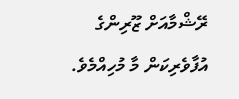ރޭޝްމާއަށް ޒޫރިންގެ އުފާވެރިކަން މާ މުހިއްމެވެ.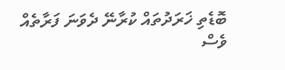ބޮޑެތި ޚަރަދުތައް ކުރާނޭ ދެވަނަ ފަރާތެއް ވެސް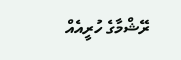ރޭޝްމާގެ ހުރީއެއް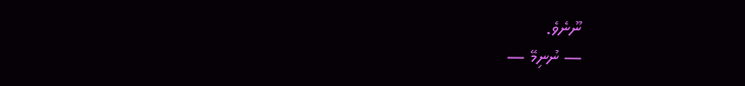ނޫނެވެ.
— ނުނިމޭ —